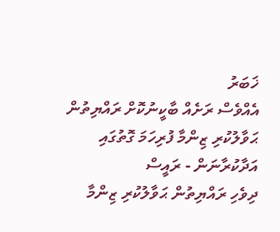ޚަބަރު
އެއްވެސް ރަށެއް ބާކީނުކޮށް ރައްޔިތުން ޙަވާލުކުރި ޒިންމާ ފުރިހަމަ ގޮތުގައި އަދާކުރާނަން - ރައީސް
ދިވެހި ރައްޔިތުން ޙަވާލުކުރި ޒިންމާ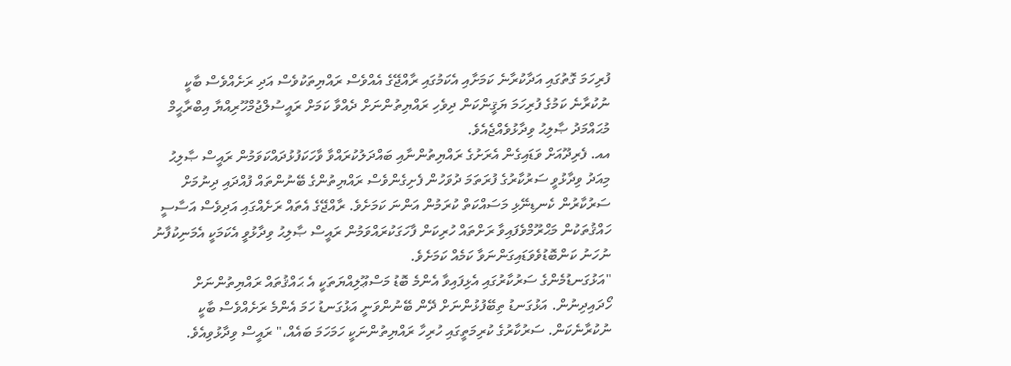ފުރިހަމަ ގޮތުގައި އަދާކުރާނެ ކަމަށާއި އެކަމުގައި ރާއްޖޭގެ އެއްވެސް ރައްޔިތަކުވެސް އަދި ރަށެއްވެސް ބާކީ ނުކުރާނެ ކަމުގެ ފުރިހަމަ ޔަޤީންކަން ދިވެހި ރައްޔިތުންނަށް ދެއްވާ ކަމަށް ރައީސުލްޖުމްހޫރިއްޔާ އިބްރާޙީމް މުޙައްމަދު ޞާލިޙު ވިދާޅުވެއްޖެއެވެ.
އއ. ފެރިދޫއަށް ވަޑައިގެން އެރަށުގެ ރައްޔިތުންނާއި ބައްދަލުކުރައްވާ ވާހަކަފުޅުދައްކަވަމުން ރައީސް ޞާލިޙު މިއަދު ވިދާޅުވީ ސަރުކާރުގެ ފުރަތަމަ ދުވަހުން ފެށިގެންވެސް ރައްޔިތުންގެ ބޭނުންތައް ފުއްދައި ދިނުމަށް ސަރުކާރުން ކެނޑިނޭޅި މަސައްކަތް ކުރަމުން އަންނަ ކަމަށެވެ. ރާއްޖޭގެ އެތައް ރަށެއްގައި އަދިވެސް އަސާސީ ހައްޤުތަކުން މަޙްރޫމްވެފައިވާ ރަށްތައް ހުރިކަން ފާހަގަކުރައްވަމުން ރައީސް ޞާލިޙު ވިދާޅުވީ އެކަމަކީ އެމަނިކުފާނު ނުހަނު ކަންބޮޑުވެވަޑައިގަންނަވާ ކަމެއް ކަމަށެވެ.
"އަޅުގަނޑުމެންގެ ސަރުކާރުގައި އެޅިފައިވާ އެންމެ ބޮޑު މަސްޢޫލިއްޔަތަކީ އެ ޙައްޤުތައް ރައްޔިތުންނަށް ހޯދައިދިނުން. އަޅުގަނޑު ތިބޭފުޅުންނަށް ދޭން ބޭނުންވަނީ އަޅުގަނޑު ހަމަ އެންމެ ރަށެއްވެސް ބާކީ ނުކުރާނެކަން. ސަރުކާރުގެ ކުރިމަތީގައި ހުރިހާ ރައްޔިތުންނަކީ ހަމަހަމަ ބައެއް،" ރައީސް ވިދާޅުވިއެވެ.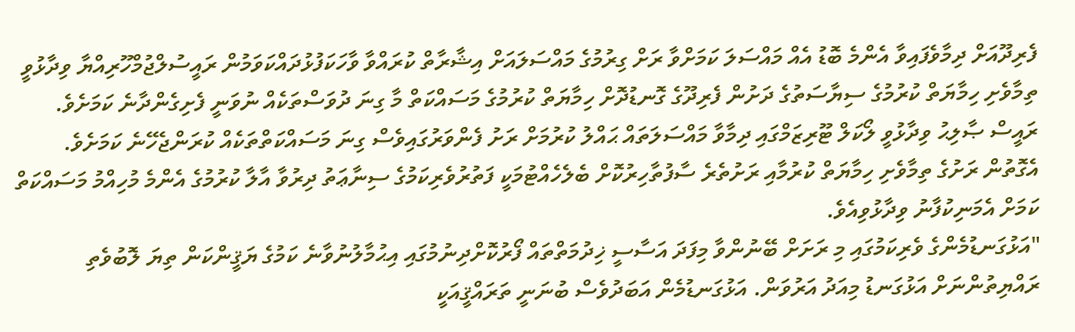ފެރިދޫއަށް ދިމާވެފައިވާ އެންމެ ބޮޑު އެއް މައްސަލަ ކަމަށްވާ ރަށް ގިރުމުގެ މައްސަލައަށް އިޝާރާތް ކުރައްވާ ވާހަކަފުޅުދައްކަވަމުން ރައީސުލްޖުމްހޫރިއްޔާ ވިދާޅުވީ ތިމާވެށި ހިމާޔަތް ކުރުމުގެ ސިޔާސަތުގެ ދަށުން ފެރިދޫގެ ގޮނޑުދޮށް ހިމާޔަތް ކުރުމުގެ މަސައްކަތް މާ ގިނަ ދުވަސްތަކެއް ނުވަނީ ފެށިގެންދާނެ ކަމަށެވެ. ރައީސް ޞާލިޙު ވިދާޅުވީ ލޯކަލް ޓޫރިޒަމްގައި ދިމާވާ މައްސަލަތައް ޙައްލު ކުރުމަށް ރަށު ފެންވަރުގައިވެސް ގިނަ މަސައްކަތްތަކެއް ކުރަންޖެހޭނެ ކަމަށެވެ. އެގޮތުން ރަށުގެ ތިމާވެށި ހިމާޔަތް ކުރުމާއި ރަށުތެރެ ސާފުތާހިރުކޮށް ބެލެހެއްޓުމަކީ ފަތުރުވެރިކަމުގެ ސިނާޢަތު ދިރުވާ އާލާ ކުރުމުގެ އެންމެ މުހިއްމު މަސައްކަތް ކަމަށް އެމަނިކުފާނު ވިދާޅުވިއެވެ.
"އަޅުގަނޑުމެންގެ ވެރިކަމުގައި މި ރަށަށް ބޭނުންވާ މިފަދަ އަސާސީ ޚިދުމަތްތައް ފޯރުކޮށްދިނުމުގައި އިޙުމާލުނުވާނެ ކަމުގެ ޔަޤީންކަން ތިޔަ ލޮބުވެތި ރައްޔިތުންނަށް އަޅުގަނޑު މިއަދު އަރުވަން. އަޅުގަނޑުމެން އަބަދުވެސް ބުނަނީ ތަރައްޤީއަކީ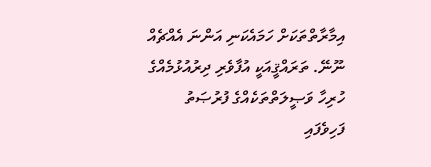އިމާރާތްތަކަށް ހަމައެކަނި އަންނަ އެއްޗެއް ނޫނޭ. ތަރައްޤީއަކީ އުފާވެރި ދިރުއުޅުމެއްގެ ހުރިހާ ވަޞީލަތްތަކެއްގެ ފުރުޞަތު ފަހިވެފައި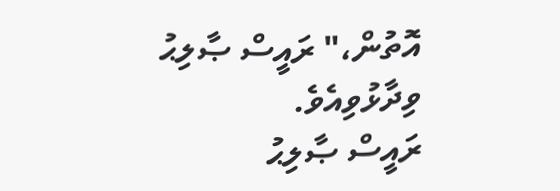އޮތުން،" ރައީސް ޞާލިޙު ވިދާޅުވިއެވެ.
ރައީސް ޞާލިޙު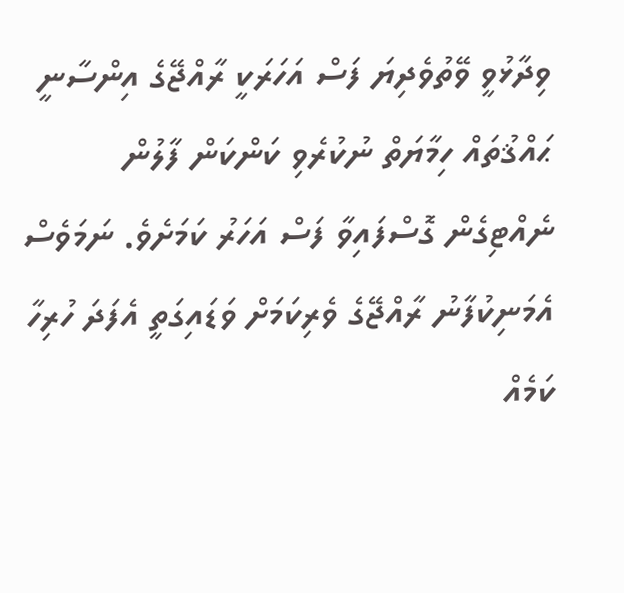ވިދާޅުވީ ވޭތުވެދިޔަ ފަސް އަހަރަކީ ރާއްޖޭގެ އިންސާނީ ޙައްޤުތައް ހިމާޔަތް ނުކުރެވި ކަންކަން ފާލުން ނެއްޓިގެން ގޮސްފައިވާ ފަސް އަހަރު ކަމަށެވެ. ނަމަވެސް އެމަނިކުފާނު ރާއްޖޭގެ ވެރިކަމަށް ވަޑައިގަތީ އެފަދަ ހުރިހާ ކަމެއް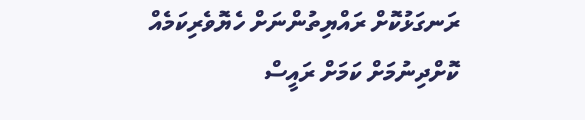ރަނގަޅުކޮށް ރައްޔިތުންނަށް ހެޔޮވެރިކަމެއް ކޮށްދިނުމަށް ކަމަށް ރައީސް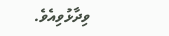ވިދާޅުވިއެވެ.